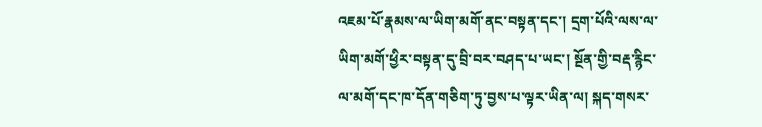འཇམ་པོ་རྣམས་ལ་ཡིག་མགོ་ནང་བསྟན་དང་། དྲག་པོའི་ལས་ལ་ཡིག་མགོ་ཕྱིར་བསྟན་དུ་བྲི་བར་བཤད་པ་ཡང་། སྔོན་གྱི་བརྡ་རྙིང་ལ་མགོ་དང་ཁ་དོན་གཅིག་ཏུ་བྱས་པ་ལྟར་ཡིན་ལ། སྐད་གསར་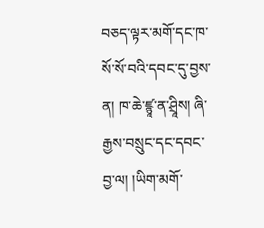བཅད་ལྟར་མགོ་དང་ཁ་སོ་སོ་བའི་དབང་དུ་བྱས་ན། ཁ་ཆེ་ཛྙཱ་ན་ཤྲཱིས། ཞི་རྒྱས་བསྲུང་དང་དབང་བྱ་ལ། །ཡིག་མགོ་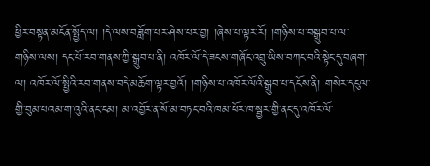ཕྱིར་བསྟན་མངོན་སྤྱོད་ལ། །དེ་ལས་བཟློག་པར་ཤེས་པར་བྱ། །ཞེས་པ་ལྟར་རོ། །གཉིས་པ་བསྒྲུབ་པ་ལ་གཉིས་ལས། དང་པོ་རབ་གནས་ཀྱི་སྒྲུབ་པ་ནི། འཁོར་ལོ་དེ་ཟངས་གཞོང་འབྲུ་ཡིས་བཀང་བའི་སྟེང་དུ་བཞག་ལ། འཁོར་ལོ་སྤྱིའི་རབ་གནས་བདེ་མཆོག་ལྟར་བྱའོ། །གཉིས་པ་འཁོར་ལོའི་སྒྲུབ་པ་དངོས་ནི། གསེར་དངུལ་གྱི་བུམ་པའམ་ག་འུའི་ནང་ངམ། མ་འབྱོར་ན་སོ་མ་བཏང་བའི་ཁམ་ཕོར་ཁ་སྦྱར་གྱི་ནང་དུ་འཁོར་ལོ་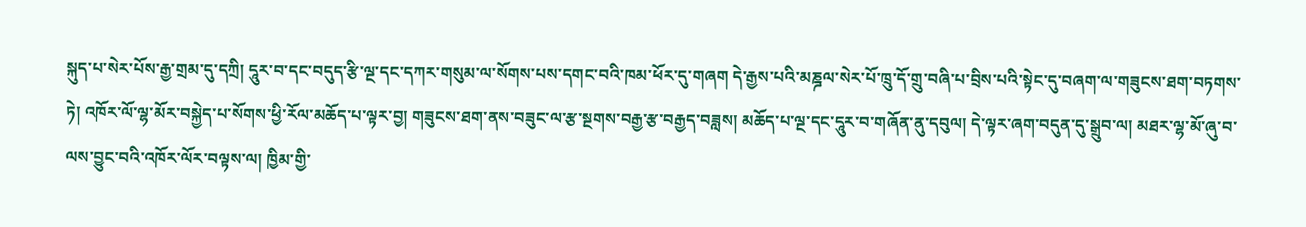སྐུད་པ་སེར་པོས་རྒྱ་གྲམ་དུ་དཀྲི། དཱུར་བ་དང་བདུད་རྩི་ལྔ་དང་དཀར་གསུམ་ལ་སོགས་པས་དགང་བའི་ཁམ་ཕོར་དུ་གཞག དེ་རྒྱས་པའི་མཎྜལ་སེར་པོ་ཁྲུ་དོ་གྲུ་བཞི་པ་བྲིས་པའི་སྟེང་དུ་བཞག་ལ་གཟུངས་ཐག་བཏགས་ཏེ། འཁོར་ལོ་ལྷ་མོར་བསྐྱེད་པ་སོགས་ཕྱི་རོལ་མཆོད་པ་ལྟར་བྱ། གཟུངས་ཐག་ནས་བཟུང་ལ་རྩ་སྔགས་བརྒྱ་རྩ་བརྒྱད་བཟླས། མཆོད་པ་ལྔ་དང་དཱུར་བ་གཞོན་ནུ་དབུལ། དེ་ལྟར་ཞག་བདུན་དུ་སྒྲུབ་ལ། མཐར་ལྷ་མོ་ཞུ་བ་ལས་བྱུང་བའི་འཁོར་ལོར་བལྟས་ལ། ཁྱིམ་གྱི་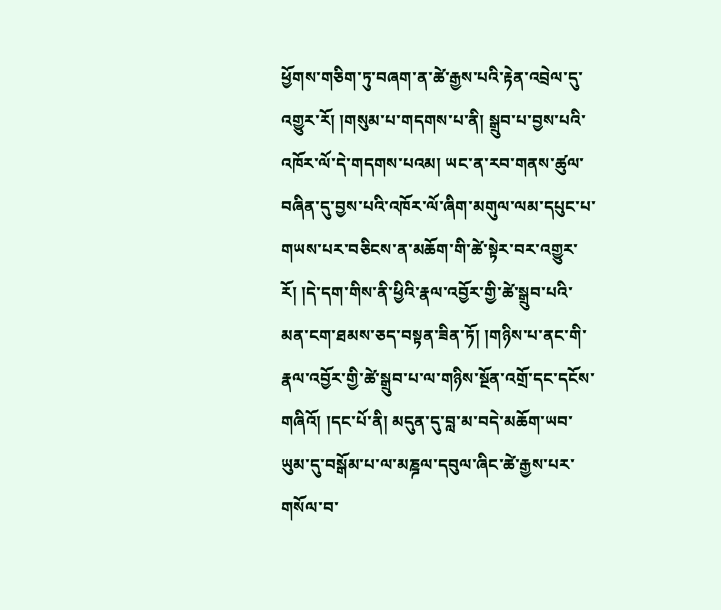ཕྱོགས་གཅིག་ཏུ་བཞག་ན་ཚེ་རྒྱས་པའི་རྟེན་འབྲེལ་དུ་འགྱུར་རོ། །གསུམ་པ་གདགས་པ་ནི། སྒྲུབ་པ་བྱས་པའི་འཁོར་ལོ་དེ་གདགས་པའམ། ཡང་ན་རབ་གནས་ཚུལ་བཞིན་དུ་བྱས་པའི་འཁོར་ལོ་ཞིག་མགུལ་ལམ་དཔུང་པ་གཡས་པར་བཅིངས་ན་མཆོག་གི་ཚེ་སྟེར་བར་འགྱུར་རོ། །དེ་དག་གིས་ནི་ཕྱིའི་རྣལ་འབྱོར་གྱི་ཚེ་སྒྲུབ་པའི་མན་ངག་ཐམས་ཅད་བསྟན་ཟིན་ཏོ། །གཉིས་པ་ནང་གི་རྣལ་འབྱོར་གྱི་ཚེ་སྒྲུབ་པ་ལ་གཉིས་སྔོན་འགྲོ་དང་དངོས་གཞིའོ། །དང་པོ་ནི། མདུན་དུ་བླ་མ་བདེ་མཆོག་ཡབ་ཡུམ་དུ་བསྒོམ་པ་ལ་མཎྜལ་དབུལ་ཞིང་ཚེ་རྒྱས་པར་གསོལ་བ་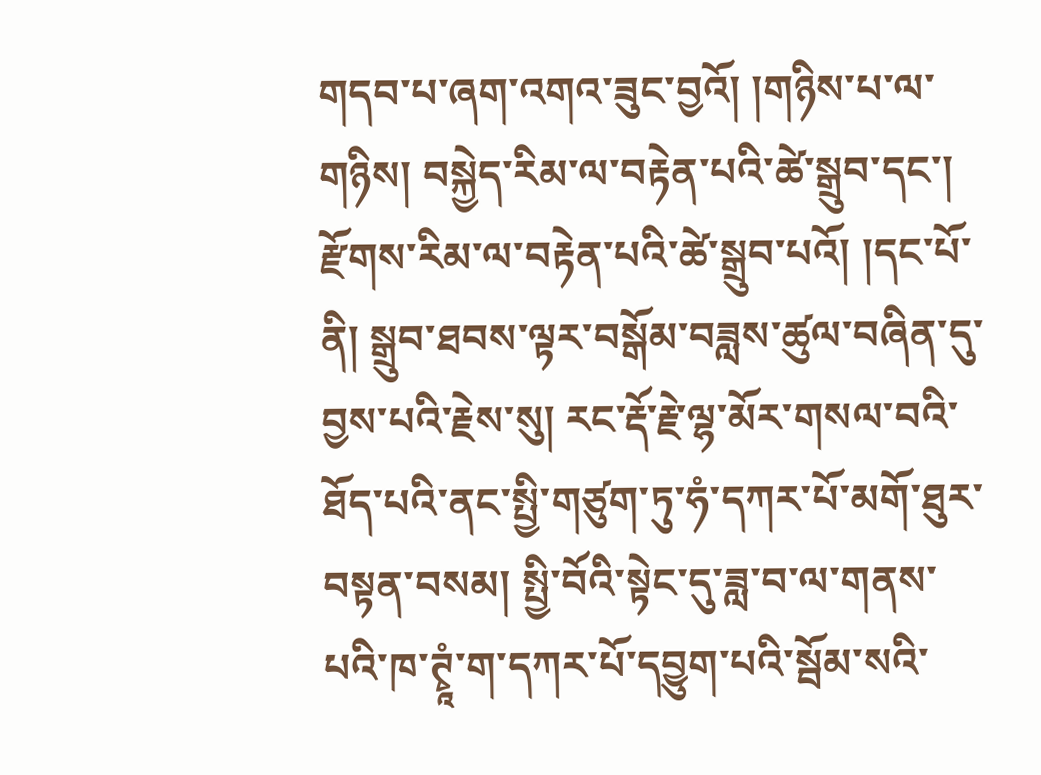གདབ་པ་ཞག་འགའ་ཟུང་བྱའོ། །གཉིས་པ་ལ་གཉིས། བསྐྱེད་རིམ་ལ་བརྟེན་པའི་ཚེ་སྒྲུབ་དང་། རྫོགས་རིམ་ལ་བརྟེན་པའི་ཚེ་སྒྲུབ་པའོ། །དང་པོ་ནི། སྒྲུབ་ཐབས་ལྟར་བསྒོམ་བཟླས་ཚུལ་བཞིན་དུ་བྱས་པའི་རྗེས་སུ། རང་རྡོ་རྗེ་ལྷ་མོར་གསལ་བའི་ཐོད་པའི་ནང་སྤྱི་གཙུག་ཏུ་ཧཾ་དཀར་པོ་མགོ་ཐུར་བསྟན་བསམ། སྤྱི་བོའི་སྟེང་དུ་ཟླ་བ་ལ་གནས་པའི་ཁ་ཊྭཱཾ་ག་དཀར་པོ་དབྱུག་པའི་སྦོམ་སའི་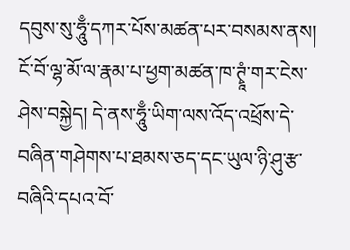དབུས་སུ་ཧཱུྃ་དཀར་པོས་མཚན་པར་བསམས་ནས། ངོ་བོ་ལྷ་མོ་ལ་རྣམ་པ་ཕྱག་མཚན་ཁ་ཊྭཱཾ་གར་ངེས་ཤེས་བསྐྱེད། དེ་ནས་ཧཱུྃ་ཡིག་ལས་འོད་འཕྲོས་དེ་བཞིན་གཤེགས་པ་ཐམས་ཅད་དང་ཡུལ་ཉི་ཤུ་རྩ་བཞིའི་དཔའ་བོ་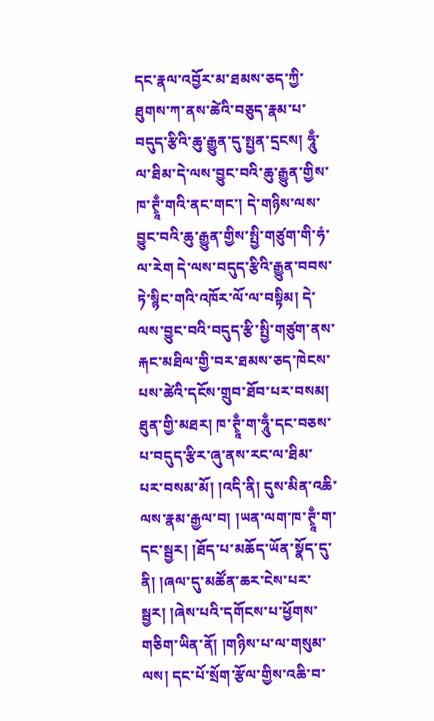དང་རྣལ་འབྱོར་མ་ཐམས་ཅད་ཀྱི་ཐུགས་ཀ་ནས་ཚེའི་བཅུད་རྣམ་པ་བདུད་རྩིའི་ཆུ་རྒྱུན་དུ་སྤྱན་དྲངས། ཧཱུྃ་ལ་ཐིམ་དེ་ལས་བྱུང་བའི་ཆུ་རྒྱུན་གྱིས་ཁ་ཊྭཱྃ་གའི་ནང་གང་། དེ་གཉིས་ལས་བྱུང་བའི་ཆུ་རྒྱུན་གྱིས་སྤྱི་གཙུག་གི་ཧཾ་ལ་རེག དེ་ལས་བདུད་རྩིའི་རྒྱུན་བབས་ཏེ་སྙིང་གའི་འཁོར་ལོ་ལ་བསྟིམ། དེ་ལས་བྱུང་བའི་བདུད་རྩི་སྤྱི་གཙུག་ནས་རྐང་མཐིལ་གྱི་བར་ཐམས་ཅད་ཁེངས་པས་ཚེའི་དངོས་གྲུབ་ཐོབ་པར་བསམ། ཐུན་གྱི་མཐར། ཁ་ཊྭཱྃ་ག་ཧཱུྃ་དང་བཅས་པ་བདུད་རྩིར་ཞུ་ནས་རང་ལ་ཐིམ་པར་བསམ་མོ། །འདི་ནི། དུས་མིན་འཆི་ལས་རྣམ་རྒྱལ་བ། །ཡན་ལག་ཁ་ཊྭཱྃ་ག་དང་སྦྱར། །ཐོད་པ་མཆོད་ཡོན་སྣོད་དུ་ནི། །ཞལ་དུ་མཚོན་ཆར་ངེས་པར་སྦྱར། །ཞེས་པའི་དགོངས་པ་ཕྱོགས་གཅིག་ཡིན་ནོ། །གཉིས་པ་ལ་གསུམ་ལས། དང་པོ་སྲོག་རྩོལ་གྱིས་འཆི་བ་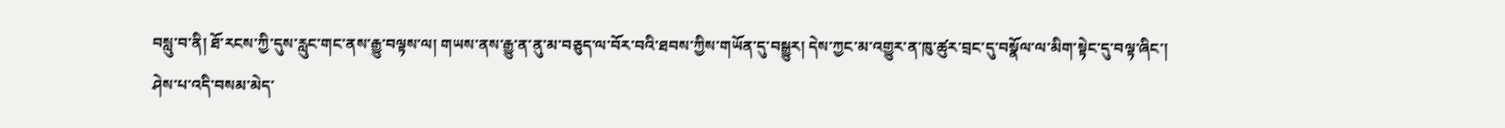བསླུ་བ་ནི། ཐོ་རངས་ཀྱི་དུས་རླུང་གང་ནས་རྒྱུ་བལྟས་ལ། གཡས་ནས་རྒྱུ་ན་ནུ་མ་བཅུད་ལ་བོར་བའི་ཐབས་ཀྱིས་གཡོན་དུ་བསྒྱུར། དེས་ཀྱང་མ་འགྱུར་ན་ཁུ་ཚུར་བྲང་དུ་བསྣོལ་ལ་མིག་སྟེང་དུ་བལྟ་ཞིང་། ཤེས་པ་འདི་བསམ་མེད་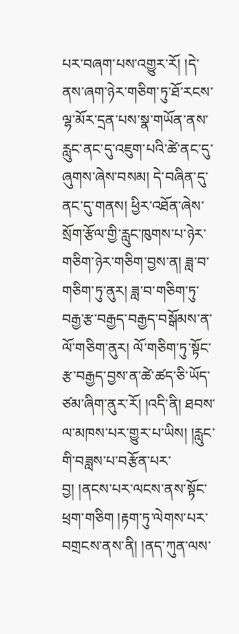པར་བཞག་པས་འགྱུར་རོ། །དེ་ནས་ཞག་ཉེར་གཅིག་ཏུ་ཐོ་རངས་ལྷ་མོར་དྲན་པས་སྣ་གཡོན་ནས་རླུང་ནང་དུ་འཇུག་པའི་ཚེ་ནང་དུ་ཞུགས་ཞེས་བསམ། དེ་བཞིན་དུ་ནང་དུ་གནས། ཕྱིར་འཐོན་ཞེས་སྲོག་རྩོལ་གྱི་རླུང་ཁུགས་པ་ཉེར་གཅིག་ཉེར་གཅིག་བྱས་ན། ཟླ་བ་གཅིག་ཏུ་ནུར། ཟླ་བ་གཅིག་ཏུ་བརྒྱ་རྩ་བརྒྱད་བརྒྱད་བསྒོམས་ན་ལོ་གཅིག་ནུར། ལོ་གཅིག་ཏུ་སྟོང་རྩ་བརྒྱད་བྱས་ན་ཚེ་ཚད་ཅི་ཡོད་ཙམ་ཞིག་ནུར་རོ། །འདི་ནི། ཐབས་ལ་མཁས་པར་གྱུར་པ་ཡིས། །རླུང་གི་བཟླས་པ་བརྩོན་པར་བྱ། །ནངས་པར་ལངས་ནས་སྟོང་ཕྲག་གཅིག །རྟག་ཏུ་ལེགས་པར་བགྲངས་ནས་ནི། །ནད་ཀུན་ལས་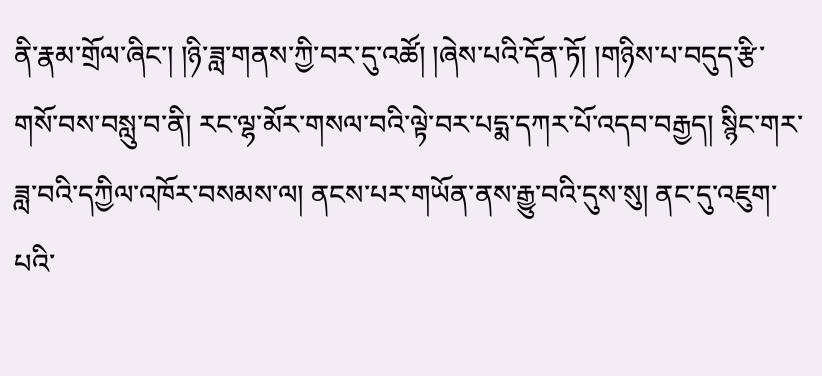ནི་རྣམ་གྲོལ་ཞིང་། །ཉི་ཟླ་གནས་ཀྱི་བར་དུ་འཚོ། །ཞེས་པའི་དོན་ཏོ། །གཉིས་པ་བདུད་རྩི་གསོ་བས་བསླུ་བ་ནི། རང་ལྷ་མོར་གསལ་བའི་ལྟེ་བར་པདྨ་དཀར་པོ་འདབ་བརྒྱད། སྙིང་གར་ཟླ་བའི་དཀྱིལ་འཁོར་བསམས་ལ། ནངས་པར་གཡོན་ནས་རྒྱུ་བའི་དུས་སུ། ནང་དུ་འཇུག་པའི་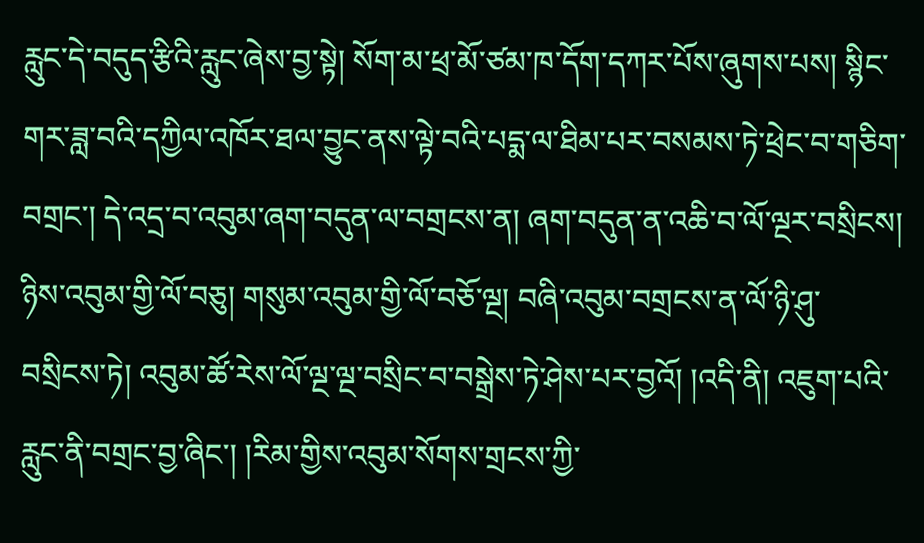རླུང་དེ་བདུད་རྩིའི་རླུང་ཞེས་བྱ་སྟེ། སོག་མ་ཕྲ་མོ་ཙམ་ཁ་དོག་དཀར་པོས་ཞུགས་པས། སྙིང་གར་ཟླ་བའི་དཀྱིལ་འཁོར་ཐལ་བྱུང་ནས་ལྟེ་བའི་པདྨ་ལ་ཐིམ་པར་བསམས་ཏེ་ཕྲེང་བ་གཅིག་བགྲང་། དེ་འདྲ་བ་འབུམ་ཞག་བདུན་ལ་བགྲངས་ན། ཞག་བདུན་ན་འཆི་བ་ལོ་ལྔར་བསྲིངས། ཉིས་འབུམ་གྱི་ལོ་བཅུ། གསུམ་འབུམ་གྱི་ལོ་བཅོ་ལྔ། བཞི་འབུམ་བགྲངས་ན་ལོ་ཉི་ཤུ་བསྲིངས་ཏེ། འབུམ་ཚོ་རེས་ལོ་ལྔ་ལྔ་བསྲིང་བ་བསྒྲེས་ཏེ་ཤེས་པར་བྱའོ། །འདི་ནི། འཇུག་པའི་རླུང་ནི་བགྲང་བྱ་ཞིང་། །རིམ་གྱིས་འབུམ་སོགས་གྲངས་ཀྱི་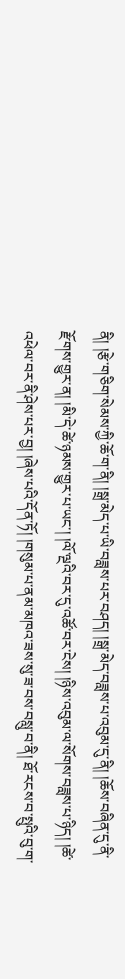ནི། །རྩེ་གཅིག་སེམས་ཀྱི་ཆོ་ག་ནི། །སྒྲ་མེད་པ་ཡི་བཟླས་པར་བཤད། །སྒྲ་མེད་བཟླས་པ་འབུམ་དུ་ནི། །ཆོས་བཞིན་དུ་ནི་རྫོགས་གྱུར་ན། །མི་དེ་ཚེ་ཉམས་གྱུར་པ་ཡང་། །ལོ་ལྔའི་བར་དུ་འཚོ་བར་ངེས། །ཉིས་འབུམ་ལ་སོགས་བཟླས་པ་ཉིད། །ཚེ་འཕེལ་བར་ནི་ཤེས་པར་བྱ། །ཞེས་པའི་དོན་ཏོ། །གསུམ་པ་ནམ་མཁའ་ཟས་སུ་ཟ་བས་བསླུ་བ་ནི། ཐོ་རངས་བ་སྤུའི་བུ་ག་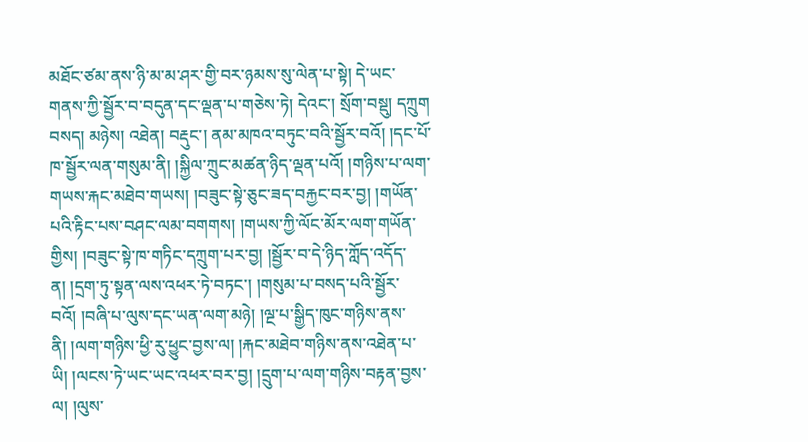མཐོང་ཙམ་ནས་ཉི་མ་མ་ཤར་གྱི་བར་ཉམས་སུ་ལེན་པ་སྟེ། དེ་ཡང་གནས་ཀྱི་སྦྱོར་བ་བདུན་དང་ལྡན་པ་གཅེས་ཏེ། དེའང་། སྲོག་བསྡུ། དཀྲུག བསད། མཉེས། འཐེན། བརྡུང་། ནམ་མཁའ་བཏུང་བའི་སྦྱོར་བའོ། །དང་པོ་ཁ་སྦྱོར་ལན་གསུམ་ནི། །སྐྱིལ་ཀྲུང་མཚན་ཉིད་ལྡན་པའོ། །གཉིས་པ་ལག་གཡས་རྐང་མཐེབ་གཡས། །བཟུང་སྟེ་ཅུང་ཟད་བརྐྱང་བར་བྱ། །གཡོན་པའི་རྟིང་པས་བཤང་ལམ་བགགས། །གཡས་ཀྱི་ལོང་མོར་ལག་གཡོན་གྱིས། །བཟུང་སྟེ་ཁ་གཏིང་དཀྲུག་པར་བྱ། །སྦྱོར་བ་དེ་ཉིད་ཀློད་འདོད་ན། །དྲག་ཏུ་སྟན་ལས་འཕར་ཏེ་བཏང་། །གསུམ་པ་བསད་པའི་སྦྱོར་བའོ། །བཞི་པ་ལུས་དང་ཡན་ལག་མཉེ། །ལྔ་པ་སྒྱིད་ཁུང་གཉིས་ནས་ནི། །ལག་གཉིས་ཕྱི་རུ་ཕྱུང་བྱས་ལ། །རྐང་མཐེབ་གཉིས་ནས་འཐེན་པ་ཡི། །ལངས་ཏེ་ཡང་ཡང་འཕར་བར་བྱ། །དྲུག་པ་ལག་གཉིས་བརྟན་བྱས་ལ། །ལུས་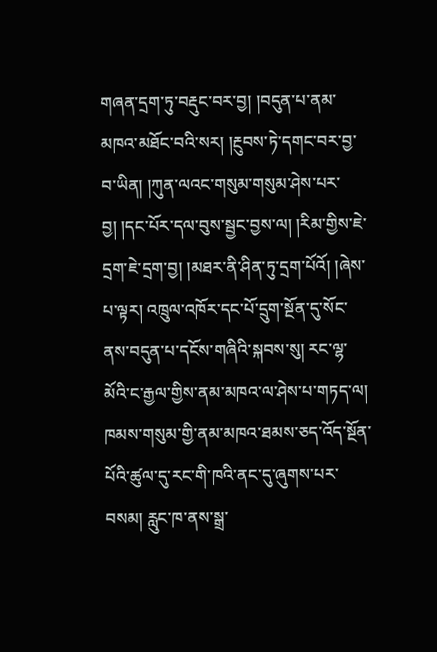གཞན་དྲག་ཏུ་བརྡུང་བར་བྱ། །བདུན་པ་ནམ་མཁའ་མཐོང་བའི་སར། །རྔུབས་ཏེ་དགང་བར་བྱ་བ་ཡིན། །ཀུན་ལའང་གསུམ་གསུམ་ཤེས་པར་བྱ། །དང་པོར་དལ་བུས་སྦྱང་བྱས་ལ། །རིམ་གྱིས་ཇེ་དྲག་ཇེ་དྲག་བྱ། །མཐར་ནི་ཤིན་ཏུ་དྲག་པོའོ། །ཞེས་པ་ལྟར། འཁྲུལ་འཁོར་དང་པོ་དྲུག་སྔོན་དུ་སོང་ནས་བདུན་པ་དངོས་གཞིའི་སྐབས་སུ། རང་ལྷ་མོའི་ང་རྒྱལ་གྱིས་ནམ་མཁའ་ལ་ཤེས་པ་གཏད་ལ། ཁམས་གསུམ་གྱི་ནམ་མཁའ་ཐམས་ཅད་འོད་སྔོན་པོའི་ཚུལ་དུ་རང་གི་ཁའི་ནང་དུ་ཞུགས་པར་བསམ། རླུང་ཁ་ནས་སྒྲ་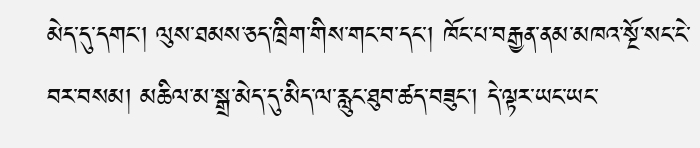མེད་དུ་དགང་། ལུས་ཐམས་ཅད་ཁྲིག་གིས་གང་བ་དང་། ཁོང་པ་བརྒྱན་ནམ་མཁའ་སྔོ་སང་ངེ་བར་བསམ། མཆིལ་མ་སྒྲ་མེད་དུ་མིད་ལ་རླུང་ཐུབ་ཚད་བཟུང་། དེ་ལྟར་ཡང་ཡང་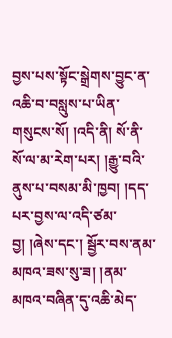བྱས་པས་སྟོང་སྒྲེགས་བྱུང་ན་འཆི་བ་བསླུས་པ་ཡིན་གསུངས་སོ། །འདི་ནི། སོ་ནི་སོ་ལ་མ་རེག་པར། །རྒྱུ་བའི་ནུས་པ་བསམ་མི་ཁྱབ། །དད་པར་བྱས་ལ་འདི་ཙམ་བྱ། །ཞེས་དང་། སྦྱོར་བས་ནམ་མཁའ་ཟས་སུ་ཟ། །ནམ་མཁའ་བཞིན་དུ་འཆི་མེད་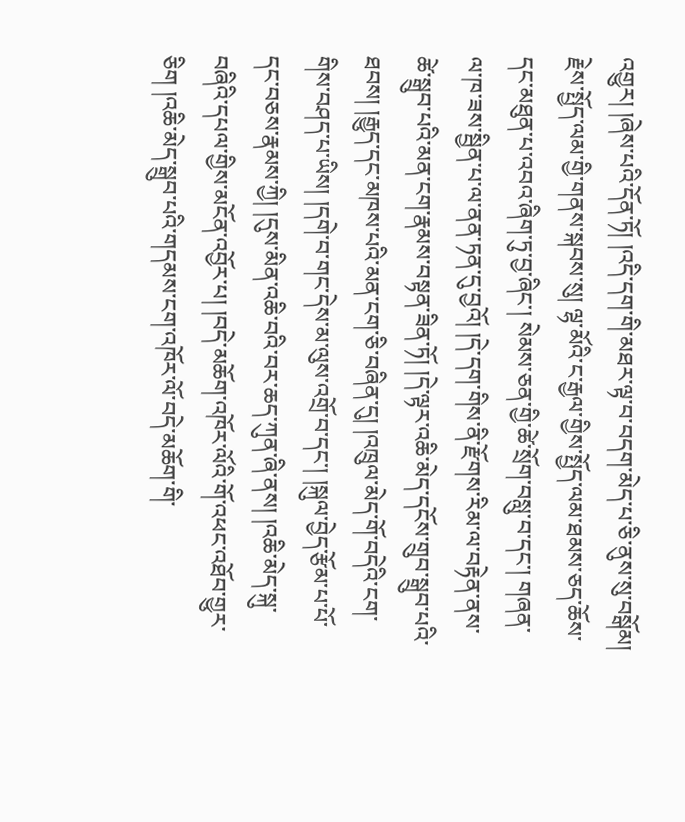འགྱུར། །ཞེས་པའི་དོན་ཏོ། །འདི་དག་གི་མཐར་ལྟ་བ་བདག་མེད་པ་ཅི་ནུས་སུ་བསྒོམ། རྗེས་སྤྱོད་ལམ་གྱི་གནས་སྐབས་སུ། ལྷ་མོའི་ང་རྒྱལ་གྱིས་སྤྱོད་ལམ་ཐམས་ཅད་ཆོས་དང་མཐུན་པ་འབའ་ཞིག་ཏུ་བྱ་ཞིང་། སེམས་ཅན་གྱི་ཚེ་སྲོག་བསླུ་བ་དང་། གཞན་ལ་ཁ་ཟས་སྦྱིན་པ་ལ་ནན་ཏན་དུ་བྱའོ། །དེ་དག་གིས་ནི་རྫོགས་རིམ་ལ་བརྟེན་ནས་ཚེ་སྒྲུབ་པའི་མན་ངག་རྣམས་བསྟན་ཟིན་ཏོ། །དེ་ལྟར་འཆི་མེད་དངོས་གྲུབ་སྒྲུབ་པའི་ཐབས། །རྒྱུད་དང་མཁས་པའི་མན་ངག་ཅི་བཞིན་དུ། །འཁྲུལ་མེད་གོ་བདེའི་ངག་གིས་བཤད་པ་ཡིས། །དགེ་བ་གང་དེས་མ་ལུས་འགྲོ་བ་དང་། །སྐུལ་བྱེད་རྩོམ་པ་པོ་དང་བཅས་རྣམས་ཀྱི། །དུས་མིན་འཆི་བའི་བར་ཆད་ཀུན་ཞི་ནས། །འཆི་མེད་སྐུ་བཞིའི་དཔལ་གྱིས་མངོན་འབྱོར་པ། །བདེ་མཆོག་འཁོར་ལོའི་གོ་འཕང་འཐོབ་གྱུར་ཅིག །འཆི་མེད་སྒྲུབ་པའི་གདམས་ངག་འཁོར་ལོ་བདེ་མཆོག་གི་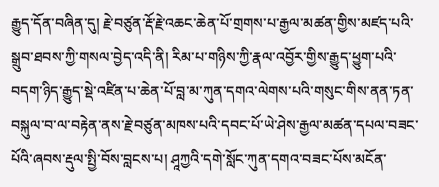རྒྱུད་དོན་བཞིན་དུ། རྗེ་བཙུན་རྡོ་རྗེ་འཆང་ཆེན་པོ་གྲགས་པ་རྒྱལ་མཚན་གྱིས་མཛད་པའི་སྒྲུབ་ཐབས་ཀྱི་གསལ་བྱེད་འདི་ནི། རིམ་པ་གཉིས་ཀྱི་རྣལ་འབྱོར་གྱིས་རྒྱུད་ཕྱུག་པའི་བདག་ཉིད་རྒྱུད་སྡེ་འཛིན་པ་ཆེན་པོ་བླ་མ་ཀུན་དགའ་ལེགས་པའི་གསུང་གིས་ནན་ཏན་བསྐུལ་བ་ལ་བརྟེན་ནས་རྗེ་བཙུན་མཁས་པའི་དབང་པོ་ཡེ་ཤེས་རྒྱལ་མཚན་དཔལ་བཟང་པོའི་ཞབས་རྡུལ་སྤྱི་བོས་བླངས་པ། ཤཱཀྱའི་དགེ་སློང་ཀུན་དགའ་བཟང་པོས་མངོན་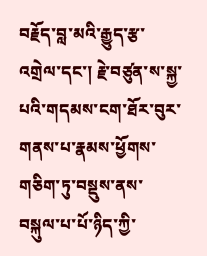བརྗོད་བླ་མའི་རྒྱུད་རྩ་འགྲེལ་དང་། རྗེ་བཙུན་ས་སྐྱ་པའི་གདམས་ངག་ཐོར་བུར་གནས་པ་རྣམས་ཕྱོགས་གཅིག་ཏུ་བསྡུས་ནས་བསྐུལ་པ་པོ་ཉིད་ཀྱི་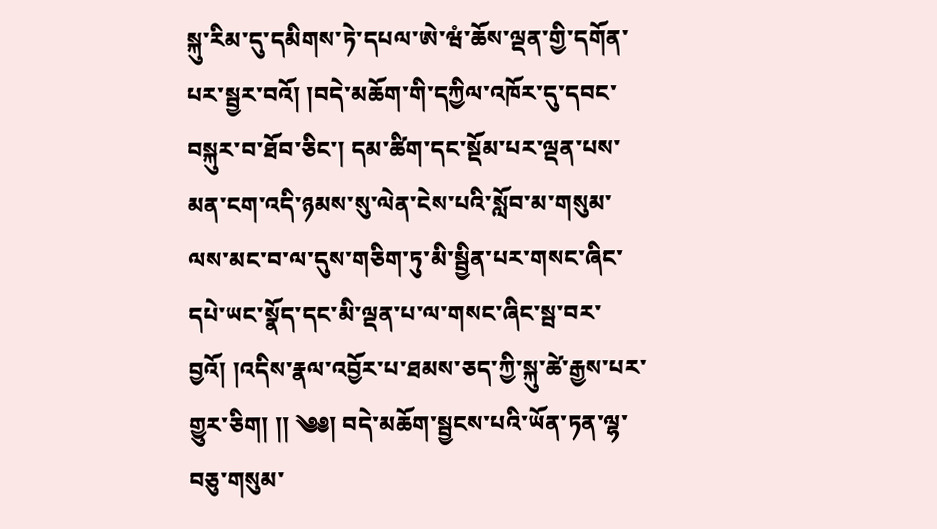སྐུ་རིམ་དུ་དམིགས་ཏེ་དཔལ་ཨེ་ཝཾ་ཆོས་ལྡན་གྱི་དགོན་པར་སྦྱར་བའོ། །བདེ་མཆོག་གི་དཀྱིལ་འཁོར་དུ་དབང་བསྐུར་བ་ཐོབ་ཅིང་། དམ་ཚིག་དང་སྡོམ་པར་ལྡན་པས་མན་ངག་འདི་ཉམས་སུ་ལེན་ངེས་པའི་སློབ་མ་གསུམ་ལས་མང་བ་ལ་དུས་གཅིག་ཏུ་མི་སྦྱིན་པར་གསང་ཞིང་དཔེ་ཡང་སྣོད་དང་མི་ལྡན་པ་ལ་གསང་ཞིང་སྦ་བར་བྱའོ། །འདིས་རྣལ་འབྱོར་པ་ཐམས་ཅད་ཀྱི་སྐུ་ཚེ་རྒྱས་པར་གྱུར་ཅིག། །། ༄༅། བདེ་མཆོག་སྦྱངས་པའི་ཡོན་ཏན་ལྷ་བཅུ་གསུམ་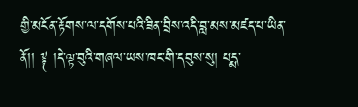གྱི་མངོན་རྟོགས་ལ་དགོས་པའི་ཟིན་བྲིས་འདི་བླ་མས་མཛད་པ་ཡིན་ནོ།། ༈ །དེ་ལྟ་བུའི་གཞལ་ཡས་ཁང་གི་དབུས་སུ། པདྨ་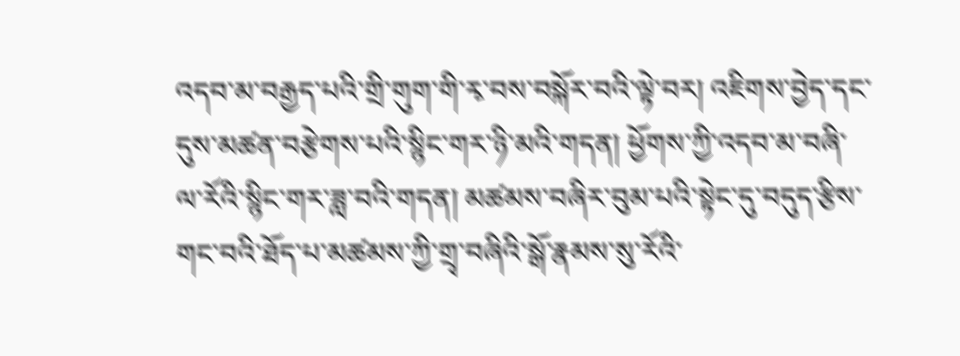འདབ་མ་བརྒྱད་པའི་གྲི་གུག་གི་རྭ་བས་བསྐོར་བའི་ལྟེ་བར། འཇིགས་བྱེད་དང་དུས་མཚན་བརྩེགས་པའི་སྙིང་གར་ཉི་མའི་གདན། ཕྱོགས་ཀྱི་འདབ་མ་བཞི་ལ་རོའི་སྙིང་གར་ཟླ་བའི་གདན། མཚམས་བཞིར་བུམ་པའི་སྟེང་དུ་བདུད་རྩིས་གང་བའི་ཐོད་པ་མཚམས་ཀྱི་གྲྭ་བཞིའི་སྒོ་རྣམས་སུ་རོའི་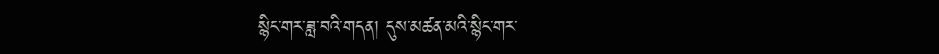སྙིང་གར་ཟླ་བའི་གདན། དུས་མཚན་མའི་སྙིང་གར་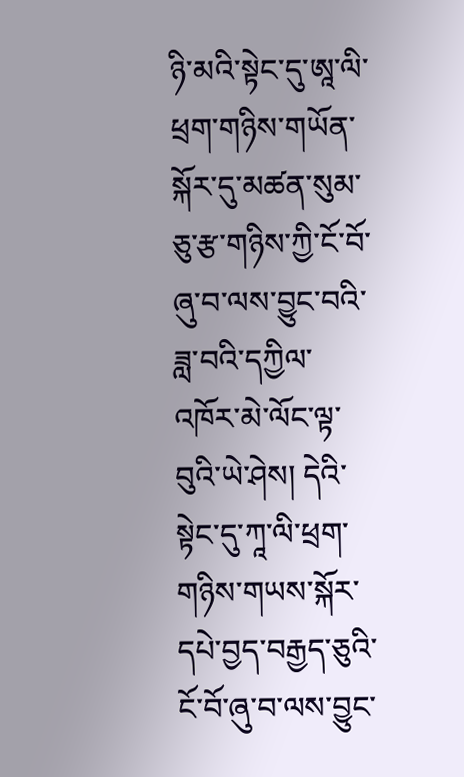ཉི་མའི་སྟེང་དུ་ཨཱ་ལི་ཕྲག་གཉིས་གཡོན་སྐོར་དུ་མཚན་སུམ་ཅུ་རྩ་གཉིས་ཀྱི་ངོ་བོ་ཞུ་བ་ལས་བྱུང་བའི་ཟླ་བའི་དཀྱིལ་འཁོར་མེ་ལོང་ལྟ་བུའི་ཡེ་ཤེས། དེའི་སྟེང་དུ་ཀཱ་ལི་ཕྲག་གཉིས་གཡས་སྐོར་དཔེ་བྱད་བརྒྱད་ཅུའི་ངོ་བོ་ཞུ་བ་ལས་བྱུང་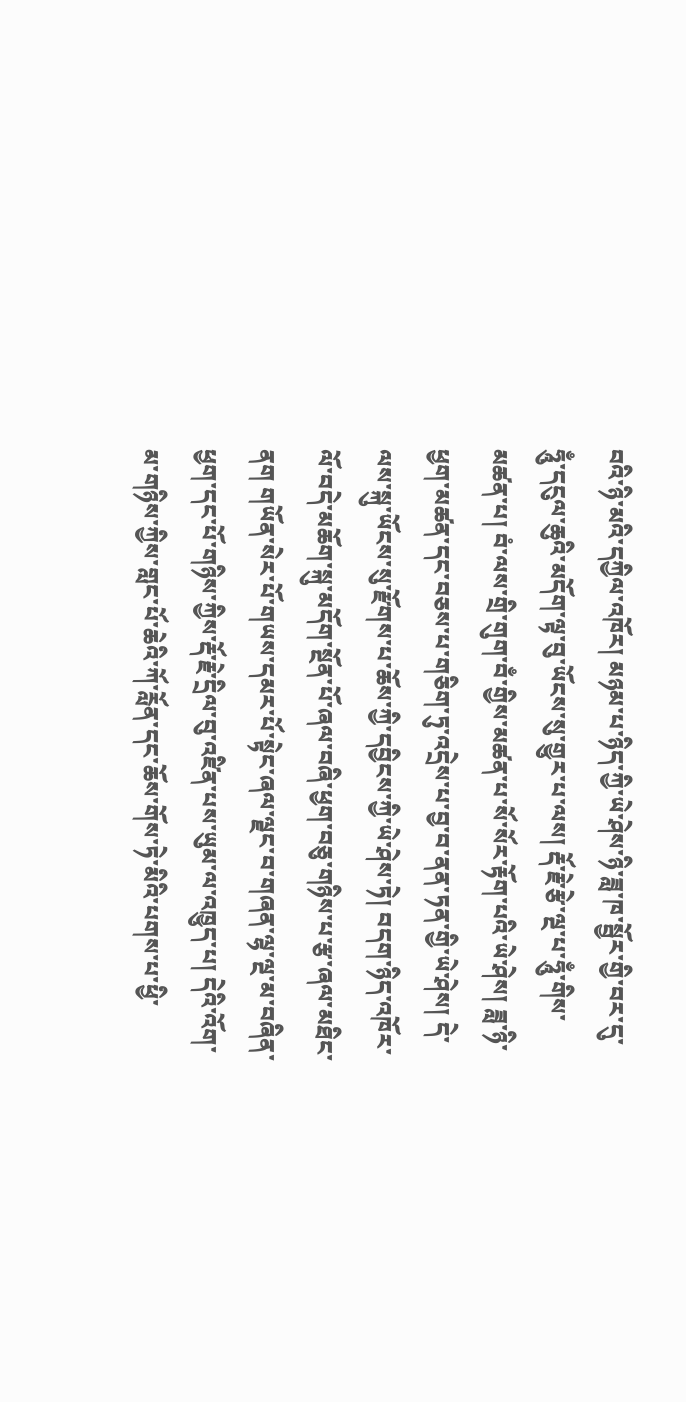བའི་ཉི་མའི་དཀྱིལ་འཁོར། མཉམ་པ་ཉིད་ཀྱི་ཡེ་ཤེས་ཉི་ཟླ་ཁ་སྦྱོར་གྱི་བར་དུ་ཧཱུྃ་དངུལ་ཆུའི་མདོག་ལྟ་བུ་ཡོངས་སུ་གྱུར་པ་ལས། རྡོ་རྗེ་རྩེ་ལྔ་པ་ཧཱུྃ་གིས་མཚན་པ། བཾ་ལས་གྲི་གུག་བྃ་གྱིས་མཚན་པ་སོ་སོར་རྟོག་པའི་ཡེ་ཤེས། ཟླ་ཉི་ཕྱག་མཚན་དང་བཅས་པ་གཅིག་ཏུ་འདྲེས་པ་བྱ་བ་ནན་ཏན་གྱི་ཡེ་ཤེས། དེ་ལས་སྐུ་ཡོངས་སུ་རྫོགས་པ་ཆོས་ཀྱི་དབྱིངས་ཀྱི་ཡེ་ཤེས་ཏེ། བདག་ཉིད་འཁོར་ལོ་བདེ་མཆོག་སྐུ་མདོག་སྔོན་པོ་ཞལ་བཞི་ཕྱག་བཅུ་གཉིས་པ་རྩ་ཞལ་མཐིང་ནག གཡོན་སེར་པོ་གཡས་དམར་པོ་སྟེང་ཞལ་ལྗང་བ་གཞན་ལྷ་ལྔ་མ་བཞིན་ཕྱག་དང་པོ་གཉིས་ཀྱིས་རྡོ་རྗེ་དྲིལ་བུ་འཛིན་པས་ཡུམ་ལ་འཁྱུད་པ། དེའི་འོག་མ་གཉིས་ཀྱིས་གླང་པོ་ཆེའི་ཀོ་རློན་དང་ཆོས་གོས་ཏེ་མིའི་པགས་པ་ཕྱི་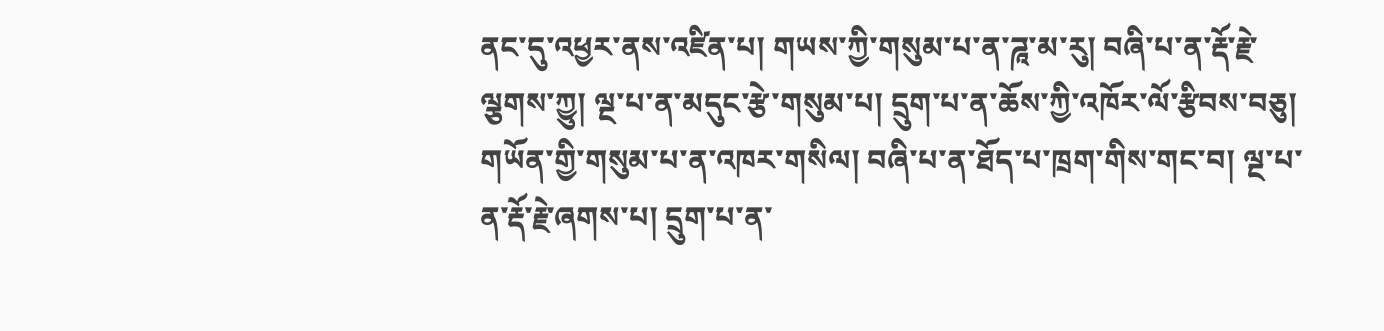ནང་དུ་འཕྱར་ནས་འཛིན་པ། གཡས་ཀྱི་གསུམ་པ་ན་ཌཱ་མ་རུ། བཞི་པ་ན་རྡོ་རྗེ་ལྕགས་ཀྱུ། ལྔ་པ་ན་མདུང་རྩེ་གསུམ་པ། དྲུག་པ་ན་ཆོས་ཀྱི་འཁོར་ལོ་རྩིབས་བཅུ། གཡོན་གྱི་གསུམ་པ་ན་འཁར་གསིལ། བཞི་པ་ན་ཐོད་པ་ཁྲག་གིས་གང་བ། ལྔ་པ་ན་རྡོ་རྗེ་ཞགས་པ། དྲུག་པ་ན་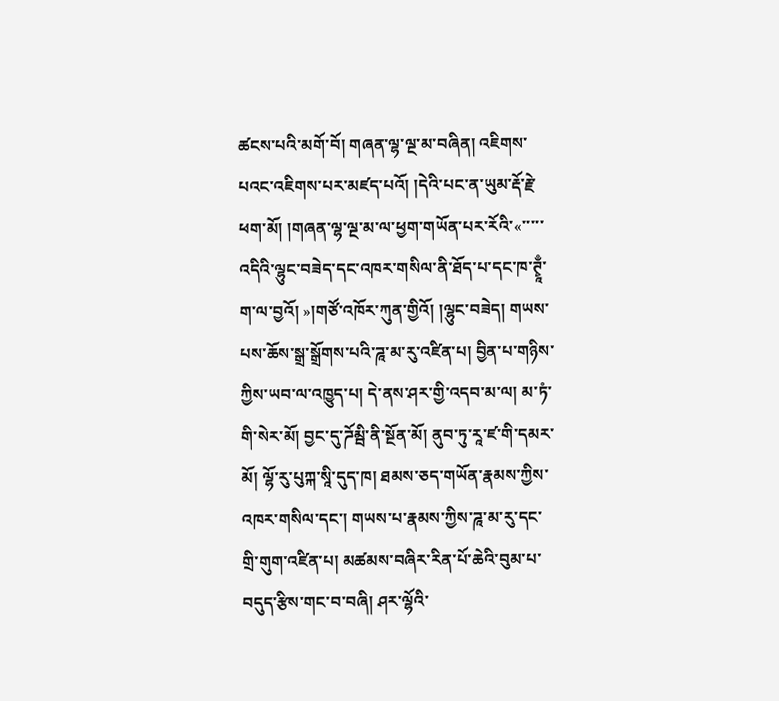ཚངས་པའི་མགོ་བོ། གཞན་ལྷ་ལྔ་མ་བཞིན། འཇིགས་པའང་འཇིགས་པར་མཛད་པའོ། །དེའི་པང་ན་ཡུམ་རྡོ་རྗེ་ཕག་མོ། །གཞན་ལྷ་ལྔ་མ་ལ་ཕྱག་གཡོན་པར་རོའི་«་་་་་འདིའི་ལྷུང་བཟེད་དང་འཁར་གསིལ་ནི་ཐོད་པ་དང་ཁ་ཊྭཱྃ་ག་ལ་བྱའོ། »།གཙོ་འཁོར་ཀུན་གྱིའོ། །ལྷུང་བཟེད། གཡས་པས་ཆོས་སྒྲ་སྒྲོགས་པའི་ཌཱ་མ་རུ་འཛིན་པ། བྱིན་པ་གཉིས་ཀྱིས་ཡབ་ལ་འཁྱུད་པ། དེ་ནས་ཤར་གྱི་འདབ་མ་ལ། མ་ཏཾ་གི་སེར་མོ། བྱང་དུ་ཌོམྦི་ནི་སྔོན་མོ། ནུབ་ཏུ་རཱ་ཛ་གི་དམར་མོ། ལྷོ་རུ་པུཀྐ་སཱི་དུད་ཁ། ཐམས་ཅད་གཡོན་རྣམས་ཀྱིས་འཁར་གསིལ་དང་། གཡས་པ་རྣམས་ཀྱིས་ཌཱ་མ་རུ་དང་གྲི་གུག་འཛིན་པ། མཚམས་བཞིར་རིན་པོ་ཆེའི་བུམ་པ་བདུད་རྩིས་གང་བ་བཞི། ཤར་ལྷོའི་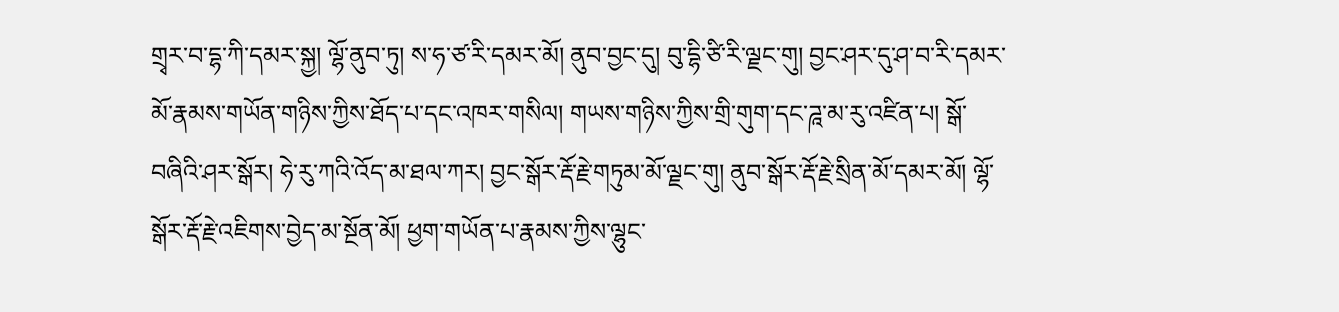གྲྭར་བ་དྷ་ཀི་དམར་སྐྱ། ལྷོ་ནུབ་ཏུ། ས་ཧ་ཙ་རི་དམར་མོ། ནུབ་བྱང་དུ། བུ་དྷི་ཙི་རི་ལྗང་གུ། བྱང་ཤར་དུ་ཤ་བ་རི་དམར་མོ་རྣམས་གཡོན་གཉིས་ཀྱིས་ཐོད་པ་དང་འཁར་གསིལ། གཡས་གཉིས་ཀྱིས་གྲི་གུག་དང་ཌཱ་མ་རུ་འཛིན་པ། སྒོ་བཞིའི་ཤར་སྒོར། ཧེ་རུ་ཀའི་འོད་མ་ཐལ་ཀར། བྱང་སྒོར་རྡོ་རྗེ་གཏུམ་མོ་ལྗང་གུ། ནུབ་སྒོར་རྡོ་རྗེ་སྲིན་མོ་དམར་མོ། ལྷོ་སྒོར་རྡོ་རྗེ་འཇིགས་བྱེད་མ་སྔོན་མོ། ཕྱག་གཡོན་པ་རྣམས་ཀྱིས་ལྷུང་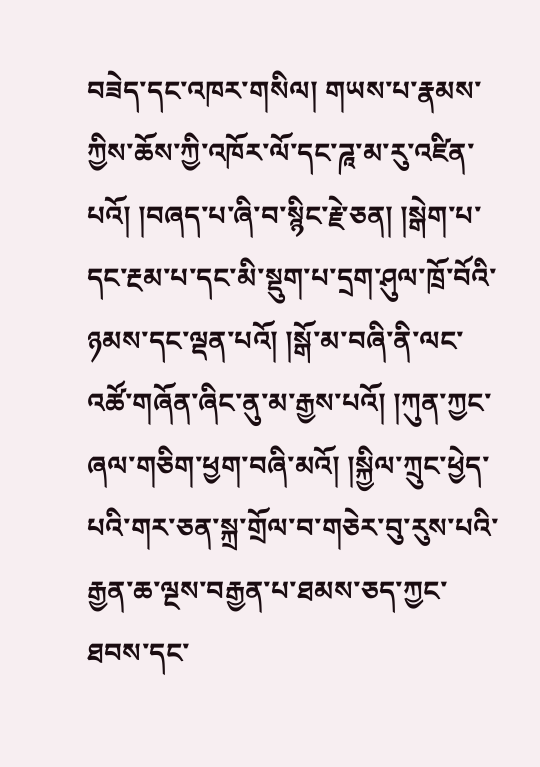བཟེད་དང་འཁར་གསིལ། གཡས་པ་རྣམས་ཀྱིས་ཆོས་ཀྱི་འཁོར་ལོ་དང་ཌཱ་མ་རུ་འཛིན་པའོ། །བཞད་པ་ཞི་བ་སྙིང་རྗེ་ཅན། །སྒེག་པ་དང་རྔམ་པ་དང་མི་སྡུག་པ་དྲག་ཤུལ་ཁྲོ་བོའི་ཉམས་དང་ལྡན་པའོ། །སྒོ་མ་བཞི་ནི་ལང་འཚོ་གཞོན་ཞིང་ནུ་མ་རྒྱས་པའོ། །ཀུན་ཀྱང་ཞལ་གཅིག་ཕྱག་བཞི་མའོ། །སྐྱིལ་ཀྲུང་ཕྱེད་པའི་གར་ཅན་སྐྲ་གྲོལ་བ་གཅེར་བུ་རུས་པའི་རྒྱན་ཆ་ལྔས་བརྒྱན་པ་ཐམས་ཅད་ཀྱང་ཐབས་དང་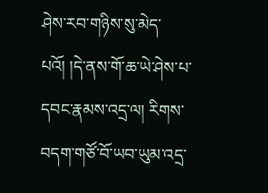ཤེས་རབ་གཉིས་སུ་མེད་པའོ། །དེ་ནས་གོ་ཆ་ཡེ་ཤེས་པ་དབང་རྣམས་འདྲ་ལ། རིགས་བདག་གཙོ་བོ་ཡབ་ཡུམ་འདྲ་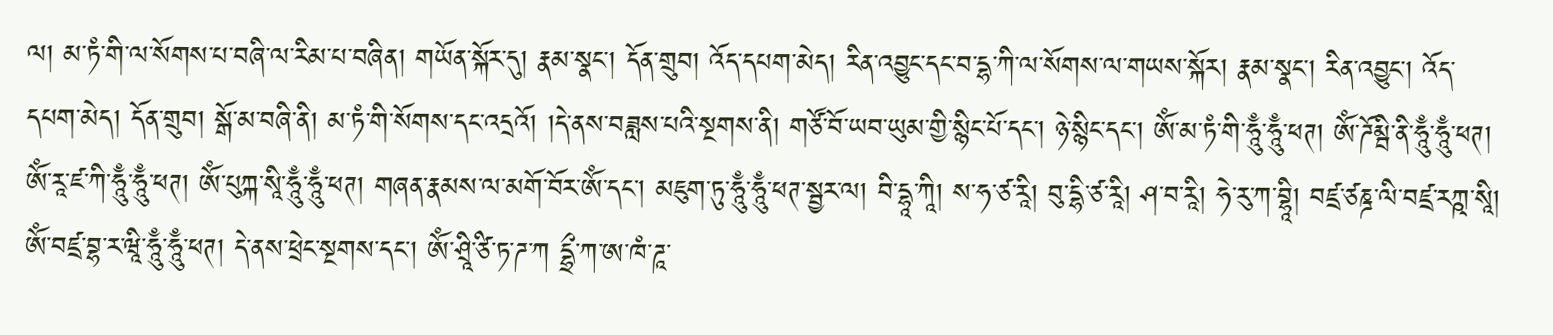ལ། མ་ཏཾ་གི་ལ་སོགས་པ་བཞི་ལ་རིམ་པ་བཞིན། གཡོན་སྐོར་དུ། རྣམ་སྣང་། དོན་གྲུབ། འོད་དཔག་མེད། རིན་འབྱུང་དང་བ་དྷ་ཀི་ལ་སོགས་ལ་གཡས་སྐོར། རྣམ་སྣང་། རིན་འབྱུང་། འོད་དཔག་མེད། དོན་གྲུབ། སྒོ་མ་བཞི་ནི། མ་ཏཾ་གི་སོགས་དང་འདྲའོ། །དེ་ནས་བཟླས་པའི་སྔགས་ནི། གཙོ་བོ་ཡབ་ཡུམ་གྱི་སྙིང་པོ་དང་། ཉེ་སྙིང་དང་། ཨོཾ་མ་ཏཾ་གི་ཧཱུྃ་ཧཱུྃ་ཕཊ། ཨོཾ་ཌོམྦི་ནི་ཧཱུྃ་ཧཱུྃ་ཕཊ། ཨོཾ་རཱ་ཛ་ཀི་ཧཱུྃ་ཧཱུྃ་ཕཊ། ཨོཾ་པུཀྐ་སཱི་ཧཱུྃ་ཧཱུྃ་ཕཊ། གཞན་རྣམས་ལ་མགོ་བོར་ཨོཾ་དང་། མཇུག་ཏུ་ཧཱུྃ་ཧཱུྃ་ཕཊ་སྦྱར་ལ། བི་དྷཱ་ཀཱི། ས་ཧ་ཙ་རཱི། བུ་དྷི་ཙ་རཱི། ཤ་བ་རཱི། ཧེ་རུ་ཀ་བྷཱི། བཛྲ་ཙཎྜ་ལི་བཛྲ་རཀྵ་སཱི། ཨོཾ་བཛྲ་བྷ་ར་ཝཱི་ཧཱུྃ་ཧཱུྃ་ཕཊ། དེ་ནས་ཕྲེང་སྔགས་དང་། ཨོཾ་ཤྲཱི་ཙི་ཏ་ཌ་ཀ དྷྲྀ་ཀ་ཨ་ཁཾ་ཌཱ་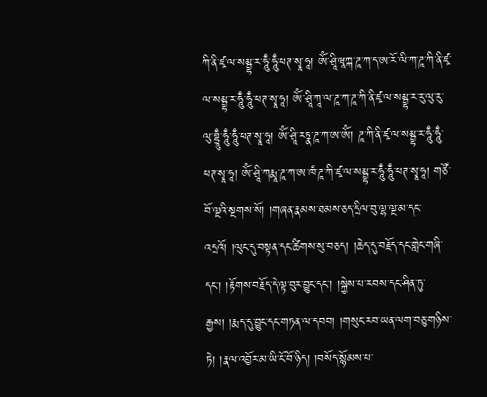ཀི་ནི་ཛྭ་ལ་སམྦྷ་ར་ཧཱུྃ་ཧཱུྃ་ཕཊ་སྭཱ་ཧཱ། ཨོཾ་ཤྲཱི་ཝཱཀྐ་ཌཱ་ཀ་ད་ཨ་རོ་ལི་ཀ་ཌཱ་ཀི་ནི་ཛྭ་ལ་སམྦྷ་ར་ཧཱུྃ་ཧཱུྃ་ཕཊ་སྭཱ་ཧཱ། ཨོཾ་ཤྲཱི་ཀཱ་ལ་ཌཱ་ཀ་ཌཱ་ཀི་ནི་ཛྭ་ལ་སམྦྷ་ར་རུ་ལུ་རུ་ལུ་བྷྲཱུྃ་ཧཱུྃ་ཧཱུྃ་ཕཊ་སྭཱ་ཧཱ། ཨོཾ་ཤྲཱི་རཏྣ་ཌཱ་ཀ་ཨ་ཨོཾ། ཌཱ་ཀི་ནི་ཛྭ་ལ་སམྦྷ་ར་ཧཱུྃ་ཧཱུྃ་ཕཊ་སྭཱ་ཧཱ། ཨོཾ་ཤྲཱི་ཀརྨཱ་ཌཱ་ཀ་ཨ་ཁཾ་ཌཱ་ཀི་ཛྭ་ལ་སམྦྷ་ར་ཧཱུྃ་ཧཱུྃ་ཕཊ་སྭཱ་ཧཱ། གཙོ་བོ་ལྔའི་སྔགས་སོ། །གཞན་རྣམས་ཐམས་ཅད་དྲིལ་བུ་ལྷ་ལྔ་མ་དང་འདྲའོ། །ལུང་དུ་བསྟན་དང་ཚིགས་སུ་བཅད། །ཆེད་དུ་བརྗོད་དང་གླེང་གཞི་དང་། །རྟོགས་བརྗོད་དེ་ལྟ་བུར་བྱུང་དང་། །སྐྱེས་པ་རབས་དང་ཤིན་ཏུ་རྒྱས། །རྨད་དུ་བྱུང་དང་གཏན་ལ་དབབ། །གསུང་རབ་ཡན་ལག་བཅུ་གཉིས་ཏེ། །རྣལ་འབྱོར་མ་ཡི་ངོ་བོ་ཉིད། །བསོད་སྙོམས་པ་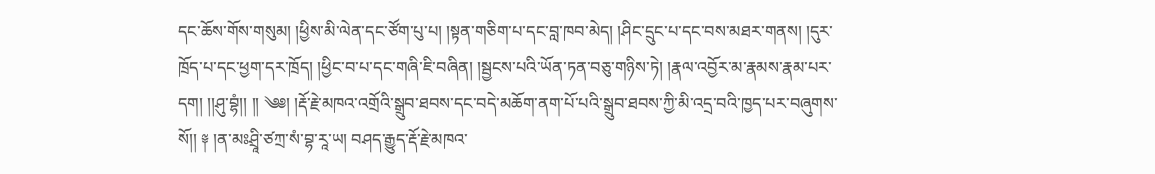དང་ཆོས་གོས་གསུམ། །ཕྱིས་མི་ལེན་དང་ཙོག་པུ་པ། །སྟན་གཅིག་པ་དང་བླ་ཁབ་མེད། །ཤིང་དྲུང་པ་དང་བས་མཐར་གནས། །དུར་ཁྲོད་པ་དང་ཕྱག་དར་ཁྲོད། །ཕྱིང་བ་པ་དང་གཞི་ཇི་བཞིན། །སྦྱངས་པའི་ཡོན་ཏན་བཅུ་གཉིས་ཏེ། །རྣལ་འབྱོར་མ་རྣམས་རྣམ་པར་དག། །།ཤུ་བྷཾ།། །། ༄༅། །རྡོ་རྗེ་མཁའ་འགྲོའི་སྒྲུབ་ཐབས་དང་བདེ་མཆོག་ནག་པོ་པའི་སྒྲུབ་ཐབས་ཀྱི་མི་འདྲ་བའི་ཁྱད་པར་བཞུགས་སོ།། ༈ །ན་མཿཤྲཱི་ཙཀྲ་སཾ་བྷ་རཱ་ཡ། བཤད་རྒྱུད་རྡོ་རྗེ་མཁའ་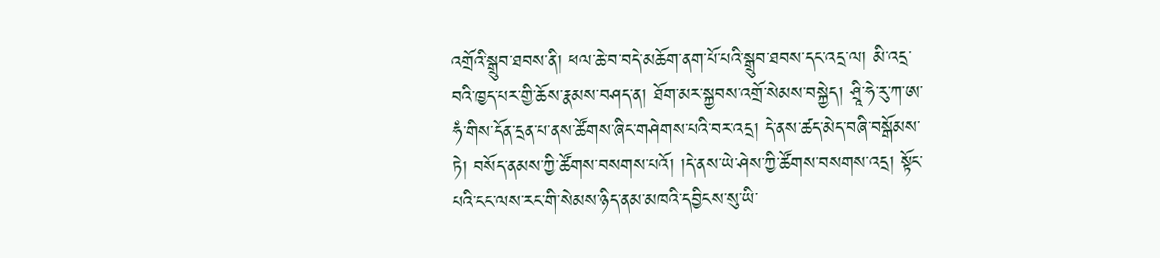འགྲོའི་སྒྲུབ་ཐབས་ནི། ཕལ་ཆེ་བ་བདེ་མཆོག་ནག་པོ་པའི་སྒྲུབ་ཐབས་དང་འདྲ་ལ། མི་འདྲ་བའི་ཁྱད་པར་གྱི་ཆོས་རྣམས་བཤད་ན། ཐོག་མར་སྐྱབས་འགྲོ་སེམས་བསྐྱེད། ཤྲཱི་ཧེ་རུ་ཀ་ཨ་ཧཾ་གིས་དོན་དྲན་པ་ནས་ཚོགས་ཞིང་གཤེགས་པའི་བར་འདྲ། དེ་ནས་ཚད་མེད་བཞི་བསྒོམས་ཏེ། བསོད་ནམས་ཀྱི་ཚོགས་བསགས་པའོ། །དེ་ནས་ཡེ་ཤེས་ཀྱི་ཚོགས་བསགས་འདྲ། སྟོང་པའི་ངང་ལས་རང་གི་སེམས་ཉིད་ནམ་མཁའི་དབྱིངས་སུ་ཡི་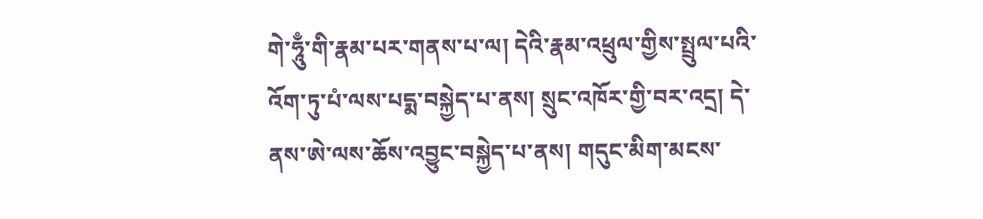གེ་ཧཱུྃ་གི་རྣམ་པར་གནས་པ་ལ། དེའི་རྣམ་འཕྲུལ་གྱིས་སྤྲུལ་པའི་འོག་ཏུ་པཾ་ལས་པདྨ་བསྐྱེད་པ་ནས། སྲུང་འཁོར་གྱི་བར་འདྲ། དེ་ནས་ཨེ་ལས་ཆོས་འབྱུང་བསྐྱེད་པ་ནས། གདུང་མིག་མངས་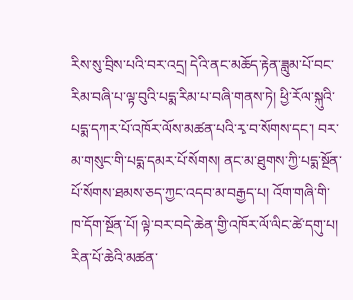རིས་སུ་བྲིས་པའི་བར་འདྲ། དེའི་ནང་མཆོད་རྟེན་ཟླུམ་པོ་བང་རིམ་བཞི་པ་ལྟ་བུའི་པདྨ་རིམ་པ་བཞི་གནས་ཏེ། ཕྱི་རོལ་སྐུའི་པདྨ་དཀར་པོ་འཁོར་ལོས་མཚན་པའི་རྭ་བ་སོགས་དང་། བར་མ་གསུང་གི་པདྨ་དམར་པོ་སོགས། ནང་མ་ཐུགས་ཀྱི་པདྨ་སྔོན་པོ་སོགས་ཐམས་ཅད་ཀྱང་འདབ་མ་བརྒྱད་པ། འོག་གཞི་གི་ཁ་དོག་སྔོན་པོ། ལྟེ་བར་བདེ་ཆེན་གྱི་འཁོར་ལོ་ལིང་ཚེ་དགུ་པ། རིན་པོ་ཆེའི་མཚན་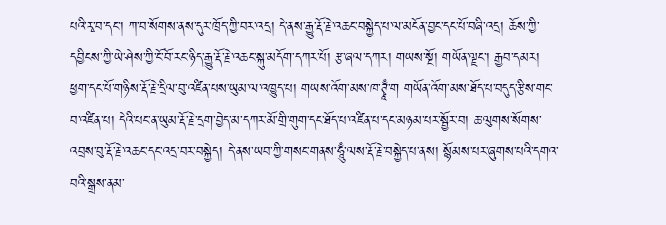པའི་རྭ་བ་དང་། ཀ་བ་སོགས་ནས་དུར་ཁྲོད་ཀྱི་བར་འདྲ། དེ་ནས་རྒྱུ་རྡོ་རྗེ་འཆང་བསྐྱེད་པ་ལ་མངོན་བྱང་དང་པོ་བཞི་འདྲ། ཆོས་ཀྱི་དབྱིངས་ཀྱི་ཡེ་ཤེས་ཀྱི་ངོ་བོ་རང་ཉིད་རྒྱུ་རྡོ་རྗེ་འཆང་སྐུ་མདོག་དཀར་པོ། རྩ་ཞལ་དཀར། གཡས་སྔོ། གཡོན་ལྗང་། རྒྱབ་དམར། ཕྱག་དང་པོ་གཉིས་རྡོ་རྗེ་དྲིལ་བུ་འཛིན་པས་ཡུམ་ལ་འཁྱུད་པ། གཡས་འོག་མས་ཁ་ཊྭཱྃ་ག གཡོན་འོག་མས་ཐོད་པ་བདུད་རྩིས་གང་བ་འཛིན་པ། དེའི་པང་ན་ཡུམ་རྡོ་རྗེ་དྲག་བྱེད་མ་དཀར་མོ་གྲི་གུག་དང་ཐོད་པ་འཛིན་པ་དང་མཉམ་པར་སྦྱོར་བ། ཆ་ལུགས་སོགས་འབྲས་བུ་རྡོ་རྗེ་འཆང་དང་འདྲ་བར་བསྐྱེད། དེ་ནས་ཡབ་ཀྱི་གསང་གནས་ཧཱུྃ་ལས་རྡོ་རྗེ་བསྐྱེད་པ་ནས། སྙོམས་པར་ཞུགས་པའི་དགའ་བའི་སྒྲས་ནམ་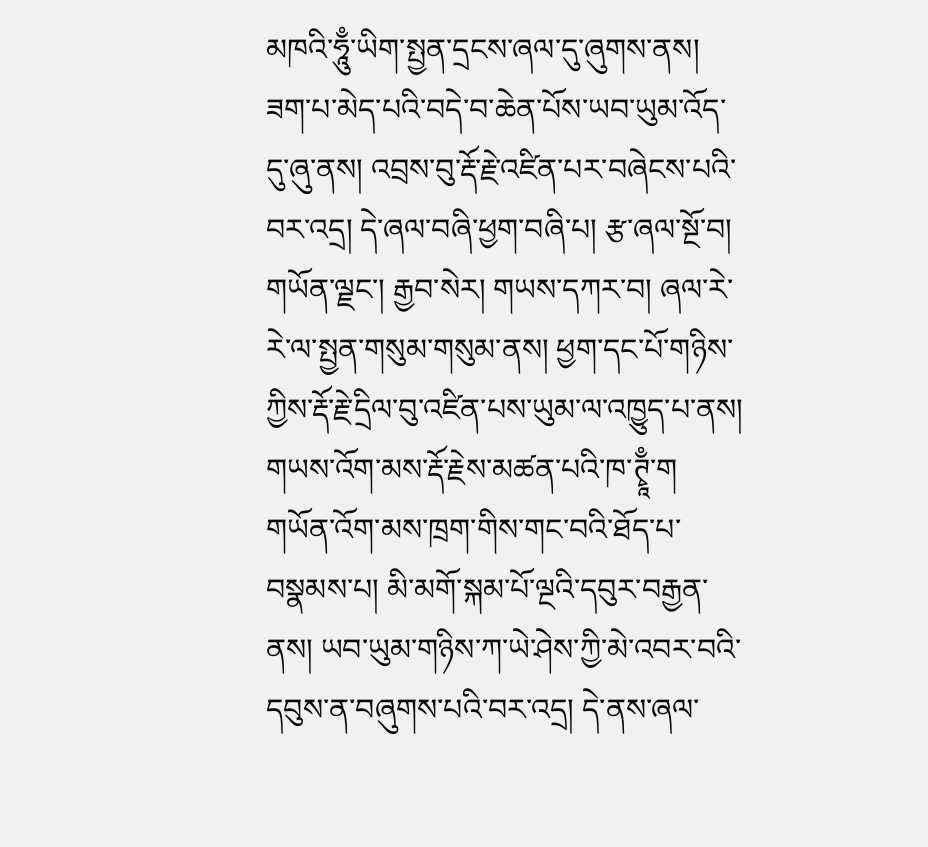མཁའི་ཧཱུྃ་ཡིག་སྤྱན་དྲངས་ཞལ་དུ་ཞུགས་ནས། ཟག་པ་མེད་པའི་བདེ་བ་ཆེན་པོས་ཡབ་ཡུམ་འོད་དུ་ཞུ་ནས། འབྲས་བུ་རྡོ་རྗེ་འཛིན་པར་བཞེངས་པའི་བར་འདྲ། དེ་ཞལ་བཞི་ཕྱག་བཞི་པ། རྩ་ཞལ་སྔོ་བ། གཡོན་ལྗང་། རྒྱབ་སེར། གཡས་དཀར་བ། ཞལ་རེ་རེ་ལ་སྤྱན་གསུམ་གསུམ་ནས། ཕྱག་དང་པོ་གཉིས་ཀྱིས་རྡོ་རྗེ་དྲིལ་བུ་འཛིན་པས་ཡུམ་ལ་འཁྱུད་པ་ནས། གཡས་འོག་མས་རྡོ་རྗེས་མཚན་པའི་ཁ་ཊྭཱྃ་ག གཡོན་འོག་མས་ཁྲག་གིས་གང་བའི་ཐོད་པ་བསྣམས་པ། མི་མགོ་སྐམ་པོ་ལྔའི་དབུར་བརྒྱན་ནས། ཡབ་ཡུམ་གཉིས་ཀ་ཡེ་ཤེས་ཀྱི་མེ་འབར་བའི་དབུས་ན་བཞུགས་པའི་བར་འདྲ། དེ་ནས་ཞལ་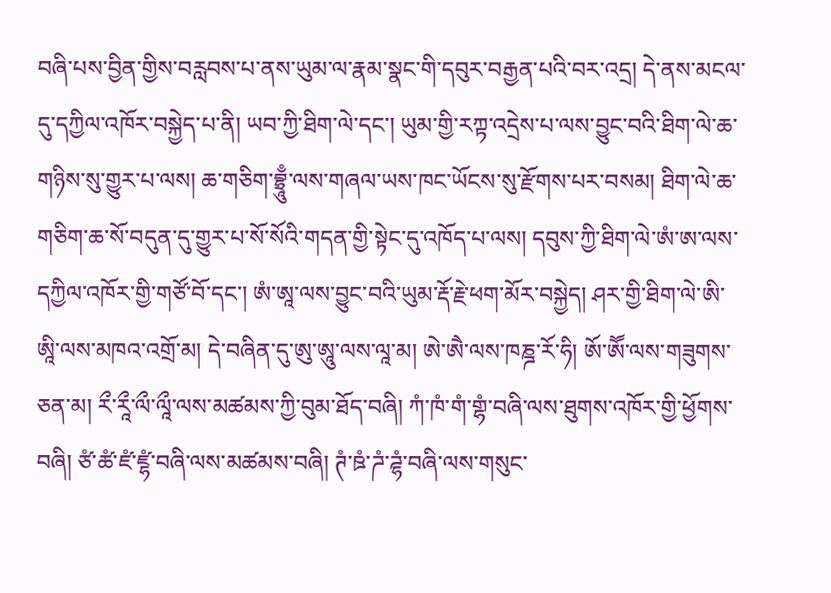བཞི་པས་བྱིན་གྱིས་བརླབས་པ་ནས་ཡུམ་ལ་རྣམ་སྣང་གི་དབུར་བརྒྱན་པའི་བར་འདྲ། དེ་ནས་མངལ་དུ་དཀྱིལ་འཁོར་བསྐྱེད་པ་ནི། ཡབ་ཀྱི་ཐིག་ལེ་དང་། ཡུམ་གྱི་རཀྟ་འདྲེས་པ་ལས་བྱུང་བའི་ཐིག་ལེ་ཆ་གཉིས་སུ་གྱུར་པ་ལས། ཆ་གཅིག་བྷྲཱུྃ་ལས་གཞལ་ཡས་ཁང་ཡོངས་སུ་རྫོགས་པར་བསམ། ཐིག་ལེ་ཆ་གཅིག་ཆ་སོ་བདུན་དུ་གྱུར་པ་སོ་སོའི་གདན་གྱི་སྟེང་དུ་འཁོད་པ་ལས། དབུས་ཀྱི་ཐིག་ལེ་ཨཾ་ཨ་ལས་དཀྱིལ་འཁོར་གྱི་གཙོ་བོ་དང་། ཨཾ་ཨཱ་ལས་བྱུང་བའི་ཡུམ་རྡོ་རྗེ་ཕག་མོར་བསྐྱེད། ཤར་གྱི་ཐིག་ལེ་ཨི་ཨཱི་ལས་མཁའ་འགྲོ་མ། དེ་བཞིན་དུ་ཨུ་ཨཱུ་ལས་ལཱ་མ། ཨེ་ཨཻ་ལས་ཁཎྜ་རོ་ཧི། ཨོ་ཨཽ་ལས་གཟུགས་ཅན་མ། རྀ་རཱྀ་ལྀ་ལཱྀ་ལས་མཚམས་ཀྱི་བུམ་ཐོད་བཞི། ཀཾ་ཁཾ་གཾ་གྷཾ་བཞི་ལས་ཐུགས་འཁོར་གྱི་ཕྱོགས་བཞི། ཙཾ་ཚཾ་ཛཾ་ཛྷཾ་བཞི་ལས་མཚམས་བཞི། ཊཾ་ཋཾ་ཌཾ་ཌྷཾ་བཞི་ལས་གསུང་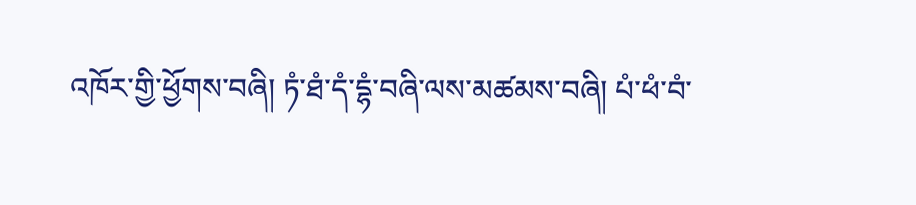འཁོར་གྱི་ཕྱོགས་བཞི། ཏཾ་ཐཾ་དཾ་དྷཾ་བཞི་ལས་མཚམས་བཞི། པཾ་ཕཾ་བཾ་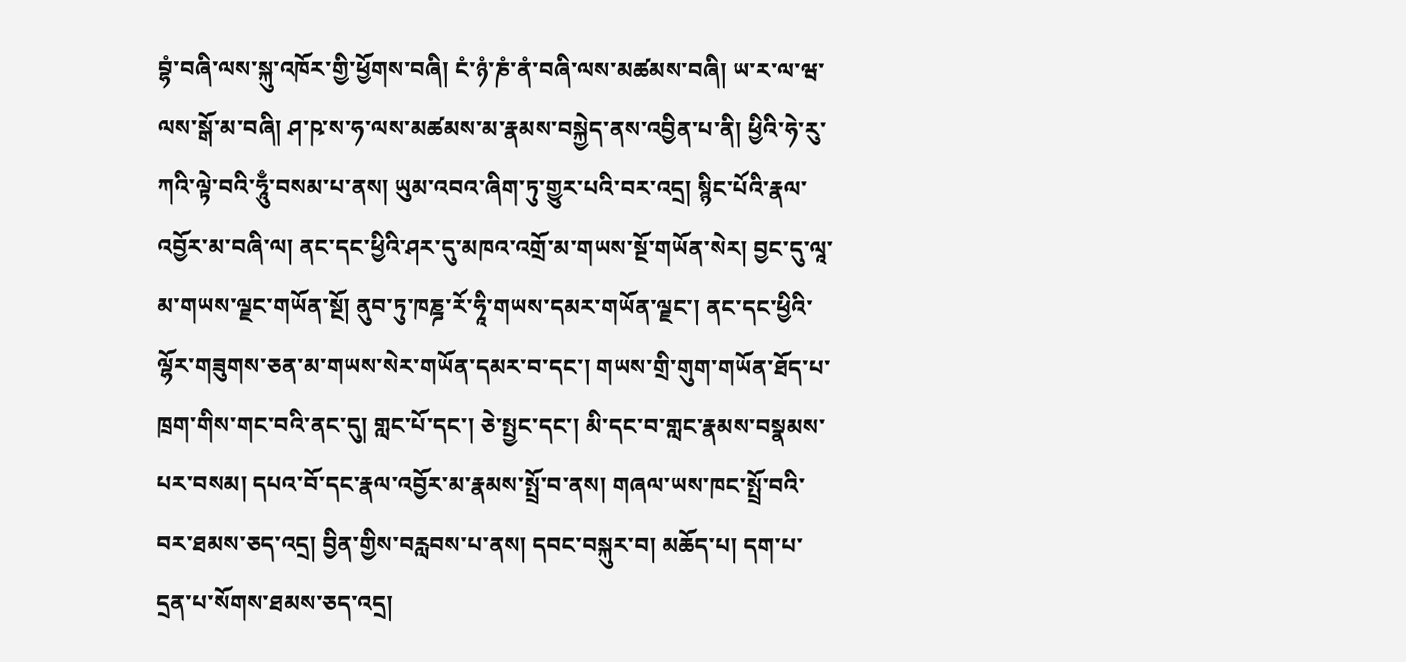བྷཾ་བཞི་ལས་སྐུ་འཁོར་གྱི་ཕྱོགས་བཞི། ངཾ་ཉཾ་ཎཾ་ནཾ་བཞི་ལས་མཚམས་བཞི། ཡ་ར་ལ་ཝ་ལས་སྒོ་མ་བཞི། ཤ་ཥ་ས་ཧ་ལས་མཚམས་མ་རྣམས་བསྐྱེད་ནས་འབྱིན་པ་ནི། ཕྱིའི་ཧེ་རུ་ཀའི་ལྟེ་བའི་ཧཱུྃ་བསམ་པ་ནས། ཡུམ་འབའ་ཞིག་ཏུ་གྱུར་པའི་བར་འདྲ། སྙིང་པོའི་རྣལ་འབྱོར་མ་བཞི་ལ། ནང་དང་ཕྱིའི་ཤར་དུ་མཁའ་འགྲོ་མ་གཡས་སྔོ་གཡོན་སེར། བྱང་དུ་ལཱ་མ་གཡས་ལྗང་གཡོན་སྔོ། ནུབ་ཏུ་ཁཎྜ་རོ་ཧཱི་གཡས་དམར་གཡོན་ལྗང་། ནང་དང་ཕྱིའི་ལྷོར་གཟུགས་ཅན་མ་གཡས་སེར་གཡོན་དམར་བ་དང་། གཡས་གྲི་གུག་གཡོན་ཐོད་པ་ཁྲག་གིས་གང་བའི་ནང་དུ། གླང་པོ་དང་། ཅེ་སྤྱང་དང་། མི་དང་བ་གླང་རྣམས་བསྣམས་པར་བསམ། དཔའ་བོ་དང་རྣལ་འབྱོར་མ་རྣམས་སྤྲོ་བ་ནས། གཞལ་ཡས་ཁང་སྤྲོ་བའི་བར་ཐམས་ཅད་འདྲ། བྱིན་གྱིས་བརླབས་པ་ནས། དབང་བསྐུར་བ། མཆོད་པ། དག་པ་དྲན་པ་སོགས་ཐམས་ཅད་འདྲ།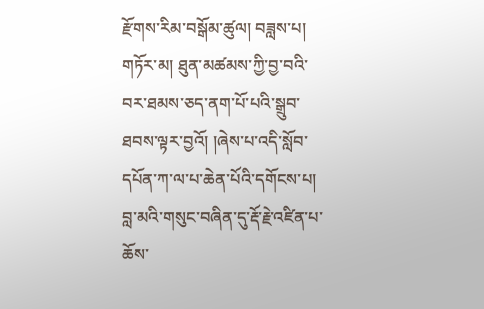རྫོགས་རིམ་བསྒོམ་ཚུལ། བཟླས་པ། གཏོར་མ། ཐུན་མཚམས་ཀྱི་བྱ་བའི་བར་ཐམས་ཅད་ནག་པོ་པའི་སྒྲུབ་ཐབས་ལྟར་བྱའོ། །ཞེས་པ་འདི་སློབ་དཔོན་ཀ་ལ་པ་ཆེན་པོའི་དགོངས་པ། བླ་མའི་གསུང་བཞིན་དུ་རྡོ་རྗེ་འཛིན་པ་ཆོས་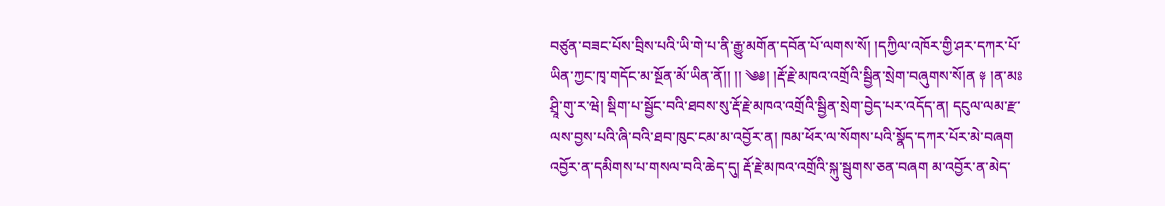བཙུན་བཟང་པོས་བྲིས་པའི་ཡི་གེ་པ་ནི་རྒྱུ་མགོན་དབོན་པོ་ལགས་སོ། །དཀྱིལ་འཁོར་གྱི་ཤར་དཀར་པོ་ཡིན་ཀྱང་ཁྭ་གདོང་མ་སྔོན་མོ་ཡིན་ནོ།། །། ༄༅། །རྡོ་རྗེ་མཁའ་འགྲོའི་སྦྱིན་སྲེག་བཞུགས་སོ།ན ༈ །ན་མཿཤྲཱི་གུ་ར་ཝེ། སྡིག་པ་སྦྱོང་བའི་ཐབས་སུ་རྡོ་རྗེ་མཁའ་འགྲོའི་སྦྱིན་སྲེག་བྱེད་པར་འདོད་ན། དངུལ་ལམ་རྫ་ལས་བྱས་པའི་ཞི་བའི་ཐབ་ཁུང་ངམ་མ་འབྱོར་ན། ཁམ་ཕོར་ལ་སོགས་པའི་སྣོད་དཀར་པོར་མེ་བཞག འབྱོར་ན་དམིགས་པ་གསལ་བའི་ཆེད་དུ། རྡོ་རྗེ་མཁའ་འགྲོའི་སྐུ་སྦུགས་ཅན་བཞག མ་འབྱོར་ན་མེད་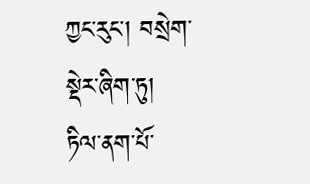ཀྱང་རུང་། བསྲེག་སྡེར་ཞིག་ཏུ། ཏིལ་ནག་པོ་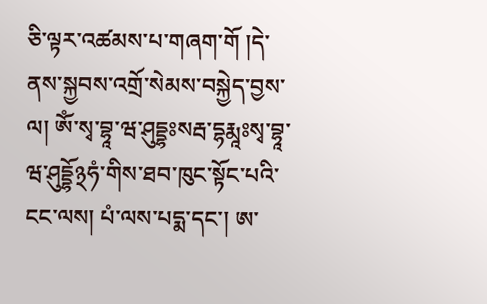ཅི་ལྟར་འཚམས་པ་གཞག་གོ །དེ་ནས་སྐྱབས་འགྲོ་སེམས་བསྐྱེད་བྱས་ལ། ཨོཾ་སྭ་བྷཱ་ཝ་ཤུདྡྷཿསརྦ་དྷརྨཱཿསྭ་བྷཱ་ཝ་ཤུདྡྷོ྅ཧཾ་གིས་ཐབ་ཁུང་སྟོང་པའི་ངང་ལས། པཾ་ལས་པདྨ་དང་། ཨ་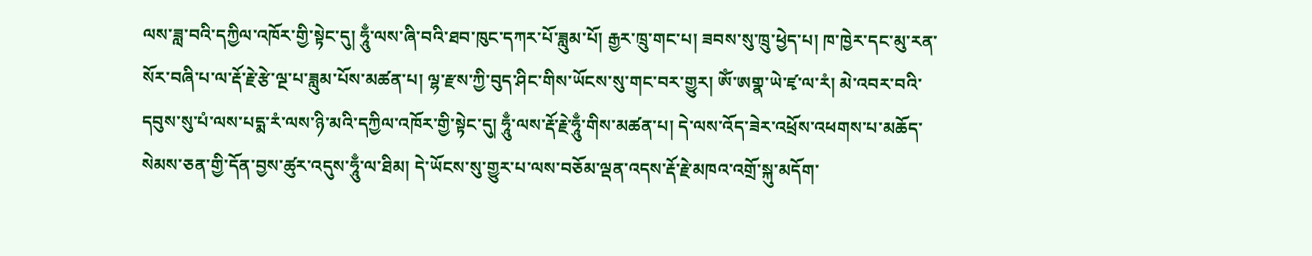ལས་ཟླ་བའི་དཀྱིལ་འཁོར་གྱི་སྟེང་དུ། ཧཱུྃ་ལས་ཞི་བའི་ཐབ་ཁུང་དཀར་པོ་ཟླུམ་པོ། རྒྱར་ཁྲུ་གང་པ། ཟབས་སུ་ཁྲུ་ཕྱེད་པ། ཁ་ཁྱེར་དང་མུ་རན་སོར་བཞི་པ་ལ་རྡོ་རྗེ་རྩེ་ལྔ་པ་ཟླུམ་པོས་མཚན་པ། ལྷ་རྫས་ཀྱི་བུད་ཤིང་གིས་ཡོངས་སུ་གང་བར་གྱུར། ཨོཾ་ཨགྣ་ཡེ་ཛྭ་ལ་རཾ། མེ་འབར་བའི་དབུས་སུ་པཾ་ལས་པདྨ་རཾ་ལས་ཉི་མའི་དཀྱིལ་འཁོར་གྱི་སྟེང་དུ། ཧཱུྃ་ལས་རྡོ་རྗེ་ཧཱུྃ་གིས་མཚན་པ། དེ་ལས་འོད་ཟེར་འཕྲོས་འཕགས་པ་མཆོད་སེམས་ཅན་གྱི་དོན་བྱས་ཚུར་འདུས་ཧཱུྃ་ལ་ཐིམ། དེ་ཡོངས་སུ་གྱུར་པ་ལས་བཅོམ་ལྡན་འདས་རྡོ་རྗེ་མཁའ་འགྲོ་སྐུ་མདོག་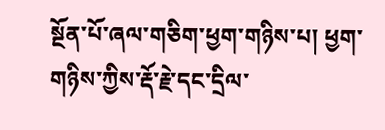སྔོན་པོ་ཞལ་གཅིག་ཕྱག་གཉིས་པ། ཕྱག་གཉིས་ཀྱིས་རྡོ་རྗེ་དང་དྲིལ་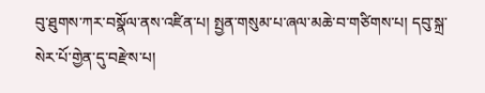བུ་ཐུགས་ཀར་བསྣོལ་ནས་འཛིན་པ། སྤྱན་གསུམ་པ་ཞལ་མཆེ་བ་གཙིགས་པ། དབུ་སྐྲ་སེར་པོ་གྱེན་དུ་བརྫེས་པ།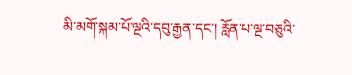མི་མགོ་སྐམ་པོ་ལྔའི་དབུ་རྒྱན་དང་། རློན་པ་ལྔ་བཅུའི་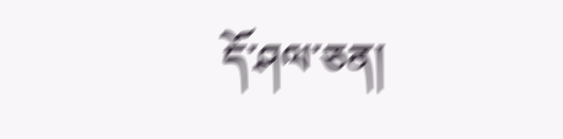དོ་ཤལ་ཅན།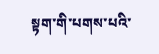སྟག་གི་པགས་པའི་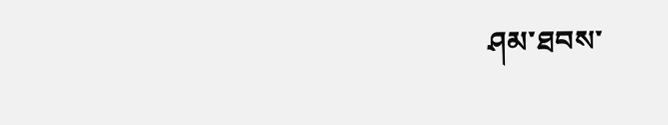ཤམ་ཐབས་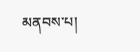མནབས་པ།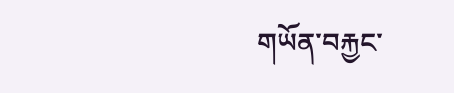གཡོན་བརྐྱང་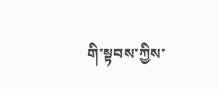གི་སྟབས་ཀྱིས་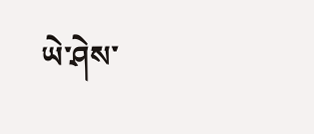ཡེ་ཤེས་